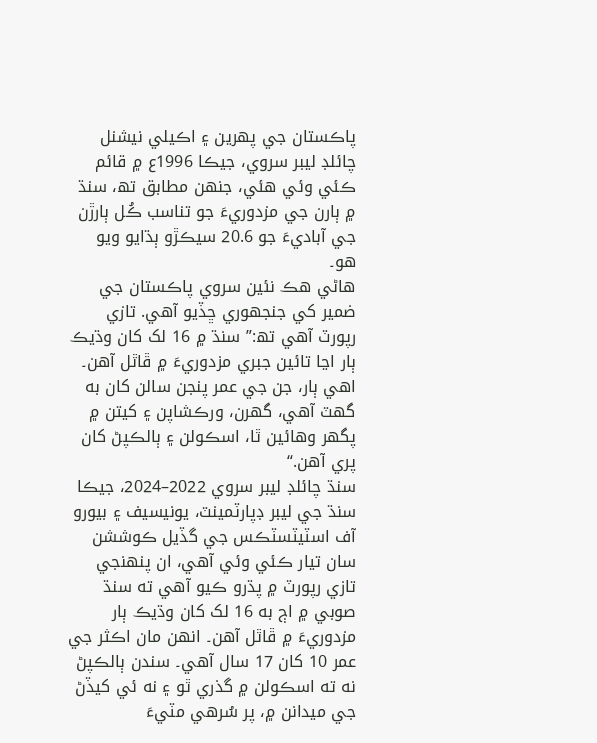پاڪستان جي پهرين ۽ اڪيلي نيشنل چائلڊ ليبر سروي، جيڪا 1996ع ۾ قائم ڪئي وئي هئي، جنھن مطابق تھ، سنڌ ۾ ٻارن جي مزدوريءَ جو تناسب ڪُل ٻارڙن جي آباديءَ جو 20.6 سيڪڙو ٻڌايو ويو هو۔
هاڻي هڪ نئين سروي پاڪستان جي ضمير کي جنجھوري ڇڏيو آهي. تازي رپورٽ آھي تھ:” سنڌ ۾ 16 لک کان وڌيڪ ٻار اڃا تائين جبري مزدوريءَ ۾ ڦاٿل آهن۔ اهي ٻار، جن جي عمر پنجن سالن کان به گهٽ آهي، گهرن، ورڪشاپن ۽ کيتن ۾ پگهر وهائين ٿا، اسڪولن ۽ ٻالڪپڻ کان پري آھن.“
سنڌ چائلڊ ليبر سروي 2022–2024، جيڪا سنڌ جي ليبر ڊپارٽمينٽ، يونيسيف ۽ بيورو آف اسٽيٽسٽڪس جي گڏيل ڪوششن سان تيار ڪئي وئي آهي، ان پنھنجي تازي رپورٽ ۾ پڌرو ڪيو آھي ته سنڌ صوبي ۾ اڄ به 16 لک کان وڌيڪ ٻار مزدوريءَ ۾ ڦاٿل آهن۔ انهن مان اڪثر جي عمر 10 کان 17 سال آهي۔ سندن ٻالڪپڻ نه ته اسڪولن ۾ گذري ٿو ۽ نه ئي کيڏڻ جي ميدانن ۾، پر سُرهي مٽيءَ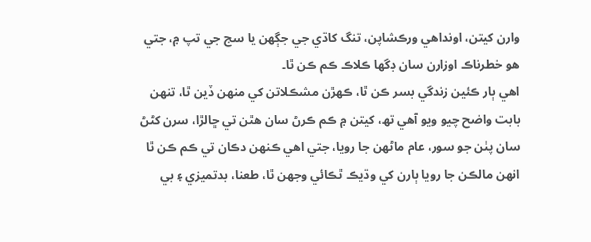وارن کيتن، اونداهي ورڪشاپن، تنگ کاڌي جي جڳهن يا سج جي تپ ۾، جتي هو خطرناڪ اوزارن سان ڊگها ڪلاڪ ڪم ڪن ٿا۔
اھي ٻار ڪئين زندگي بسر ڪن ٿا، ڪھڙن مشڪلاتن کي منھن ڏين ٿا، تنھن بابت واضح چيو ويو آھي تھ، کيتن ۾ ڪم ڪرڻ سان هٿن تي ڇالڙا، سرن کڻڻ سان پٺن جو سور، عام ماڻھن جا رويا، جتي اھي ڪنھن دڪان تي ڪم ڪن ٿا انھن مالڪن جا رويا ٻارن کي وڌيڪ ٿڪائي وجھن ٿا، طعنا، بدتميزي ۽ بي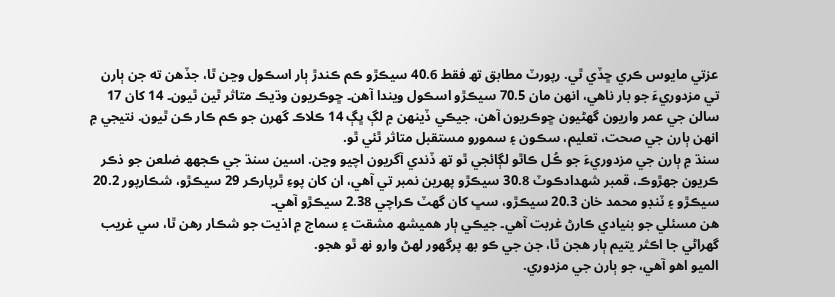عزتي مايوس ڪري ڇڏي ٿي. رپورٽ مطابق تھ فقط 40.6 سيڪڙو ڪم ڪندڙ ٻار اسڪول وڃن ٿا، جڏهن ته جن ٻارن تي مزدوريءَ جو بار ناهي، انهن مان 70.5 سيڪڙو اسڪول ويندا آهن۔ ڇوڪريون وڌيڪ متاثر ٿين ٿيون۔ 14 کان 17 سالن جي عمر واريون گهڻيون ڇوڪريون آھن، جيڪي ڏينھن ۾ لڳ ڀڳ 14 ڪلاڪ گهرن جو ڪم ڪار ڪن ٿيون. نتيجي ۾ انھن ٻارن جي صحت، تعليم، سڪون ۽ سمورو مستقبل متاثر ٿئي ٿو.
سنڌ ۾ ٻارن جي مزدوريءَ جو ڪُل ڪاٿو لڳائجي ٿو تھ ڏندي آگريون اچيو وڃن. اسين سنڌ جي ڪجھھ ضلعن جو ذڪر ڪريون جھڙوڪ، قمبر شهدادڪوٽ 30.8 سيڪڙو پهرين نمبر تي آهي، ان کان پوءِ ٿرپارڪر 29 سيڪڙو، شڪارپور 20.2 سيڪڙو ۽ ٽنڊو محمد خان 20.3 سيڪڙو، سڀ کان گهٽ ڪراچي 2.38 سيڪڙو آهي۔
هن مسئلي جو بنيادي ڪارڻ غربت آهي۔ جيڪي ٻار ھميشھ مشقت ۽ سماج ۾ اذيت جو شڪار رھن ٿا، سي غريب گھراڻي جا اڪثر يتيم ٻار ھجن ٿا، جن جي ڪو بھ پرگھور لھڻ وارو نھ ٿو ھجو.
الميو اھو آهي، جو ٻارن جي مزدوري.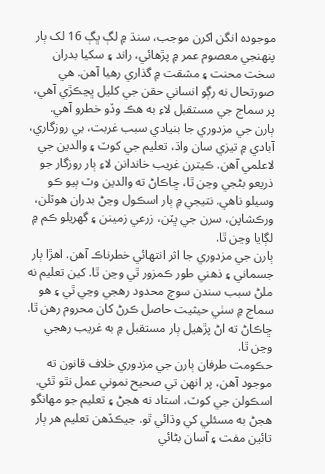موجوده انگن اکرن موجب، سنڌ ۾ لڳ ڀڳ 16 لک ٻار پنهنجي معصوم عمر ۾ پڙهائي، راند ۽ سکيا بدران سخت محنت ۽ مشقت ۾ گذاري رهيا آهن. هي صورتحال نه رڳو انساني حقن جي کليل ڀڃڪڙي آهي، پر سماج جي مستقبل لاءِ به هڪ وڏو خطرو آهي.
ٻارن جي مزدوري جا بنيادي سبب غربت، بي روزگاري، آبادي ۾ تيزي سان واڌ، تعليم جي کوٽ ۽ والدين جي لاعلمي آهن. ڪيترن غريب خاندانن لاءِ ٻار روزگار جو ذريعو بڻجي وڃن ٿا، ڇاڪاڻ ته والدين وٽ ٻيو ڪو وسيلو ناهي. نتيجي ۾ ٻار اسڪول وڃڻ بدران هوٽلن، ورڪشاپن، سرن جي ڀٽن، زرعي زمينن ۽ گهريلو ڪم ۾ لڳايا وڃن ٿا.
ٻارن جي مزدوري جا اثر انتهائي خطرناڪ آهن. اهڙا ٻار جسماني ۽ ذهني طور ڪمزور ٿي وڃن ٿا. کين تعليم نه ملڻ سبب سندن سوچ محدود رهجي وڃي ٿي ۽ هو سماج ۾ سٺي حيثيت حاصل ڪرڻ کان محروم رهن ٿا. ڇاڪاڻ ته اڻ پڙهيل ٻار مستقبل ۾ به غريب رهجي وڃن ٿا.
حڪومت طرفان ٻارن جي مزدوري خلاف قانون ته موجود آهن، پر انهن تي صحيح نموني عمل نٿو ٿئي. اسڪولن جي کوٽ، استاد نه هجڻ ۽ تعليم جو مهانگو هجڻ به مسئلي کي وڌائي ٿو. جيڪڏهن تعليم هر ٻار تائين مفت ۽ آسان بڻائي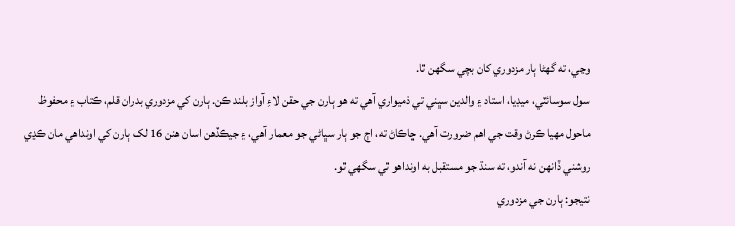وڃي، ته گهڻا ٻار مزدوري کان بچي سگهن ٿا.
سول سوسائٽي، ميڊيا، استاد ۽ والدين سڀني تي ذميواري آهي ته هو ٻارن جي حقن لاءِ آواز بلند ڪن. ٻارن کي مزدوري بدران قلم، ڪتاب ۽ محفوظ ماحول مهيا ڪرڻ وقت جي اهم ضرورت آهي. ڇاڪاڻ ته، اڄ جو ٻار سڀاڻي جو معمار آهي، ۽ جيڪڏهن اسان هنن 16 لک ٻارن کي اونداهي مان ڪڍي روشني ڏانهن نه آندو، ته سنڌ جو مستقبل به اونداهو ٿي سگهي ٿو.
نتيجو: ٻارن جي مزدوري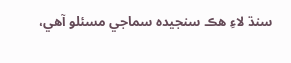سنڌ لاءِ هڪ سنجيده سماجي مسئلو آهي،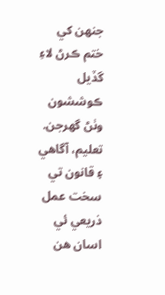جنهن کي ختم ڪرڻ لاءِ گڏيل ڪوششون وٺڻ گھرجن. تعليم، آگاهي ۽ قانون تي سخت عمل ذريعي ئي اسان هن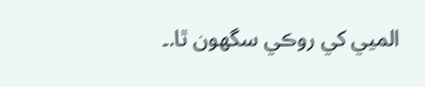الميي کي روڪي سگهون ٿا.۔